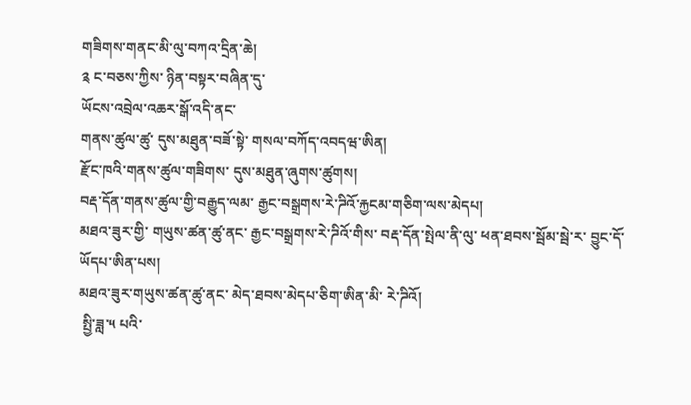གཟིགས་གནང་མི་ལུ་བཀའ་དྲིན་ཆེ།
༉ ང་བཅས་ཀྱིས་ ཉིན་བསྟར་བཞིན་དུ་
ཡོངས་འབྲེལ་འཆར་སྒོ་འདི་ནང་
གནས་ཚུལ་ཚུ་ དུས་མཐུན་བཟོ་སྟེ་ གསལ་བཀོད་འབདཝ་ཨིན།
རྫོང་ཁའི་གནས་ཚུལ་གཟིགས་ དུས་མཐུན་ཞུགས་ཚུགས།
བརྡ་དོན་གནས་ཚུལ་གྱི་བརྒྱུད་ལམ་ རྒྱང་བསྒྲགས་རེ་ཌིའོ་རྐྱངམ་གཅིག་ལས་མེདཔ།
མཐའ་ཟུར་གྱི་ གཡུས་ཚན་ཚུ་ནང་ རྒྱང་བསྒྲགས་རེ་ཌིའོ་གིས་ བརྡ་དོན་སྤེལ་ནི་ལུ་ ཕན་ཐབས་སྦོམ་སྦེ་ར་ བྱུང་དོ་ཡོདཔ་ཨིན་པས།
མཐའ་ཟུར་གཡུས་ཚན་ཚུ་ནང་ མེད་ཐབས་མེདཔ་ཅིག་ཨིན་མི་ རེ་ཌིའོ།
 སྤྱི་ཟླ་༥ པའི་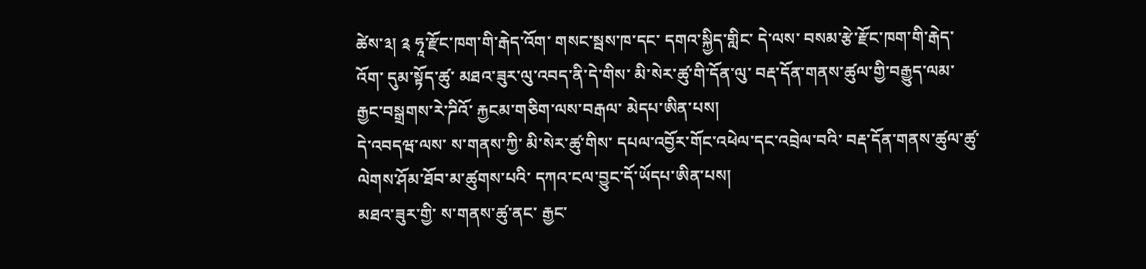ཚེས་༣། ༉ ཧཱ་རྫོང་ཁག་གི་རྒེད་འོག་ གསང་སྦས་ཁ་དང་ དགའ་སྐྱིད་གླིང་ དེ་ལས་ བསམ་རྩེ་རྫོང་ཁག་གི་རྒེད་འོག་ དུམ་སྟོད་ཚུ་ མཐའ་ཟུར་ལུ་འབད་ནི་དེ་གིས་ མི་སེར་ཚུ་གི་དོན་ལུ་ བརྡ་དོན་གནས་ཚུལ་གྱི་བརྒྱུད་ལམ་ རྒྱང་བསྒྲགས་རེ་ཌིའོ་ རྐྱངམ་གཅིག་ལས་བརྒལ་ མེདཔ་ཨིན་པས།
དེ་འབདཝ་ལས་ ས་གནས་ཀྱི་ མི་སེར་ཚུ་གིས་ དཔལ་འབྱོར་གོང་འཕེལ་དང་འབྲེལ་བའི་ བརྡ་དོན་གནས་ཚུལ་ཚུ་ ལེགས་ཤོམ་ཐོབ་མ་ཚུགས་པའི་ དཀའ་ངལ་བྱུང་དོ་ཡོདཔ་ཨིན་པས།
མཐའ་ཟུར་གྱི་ ས་གནས་ཚུ་ནང་ རྒྱང་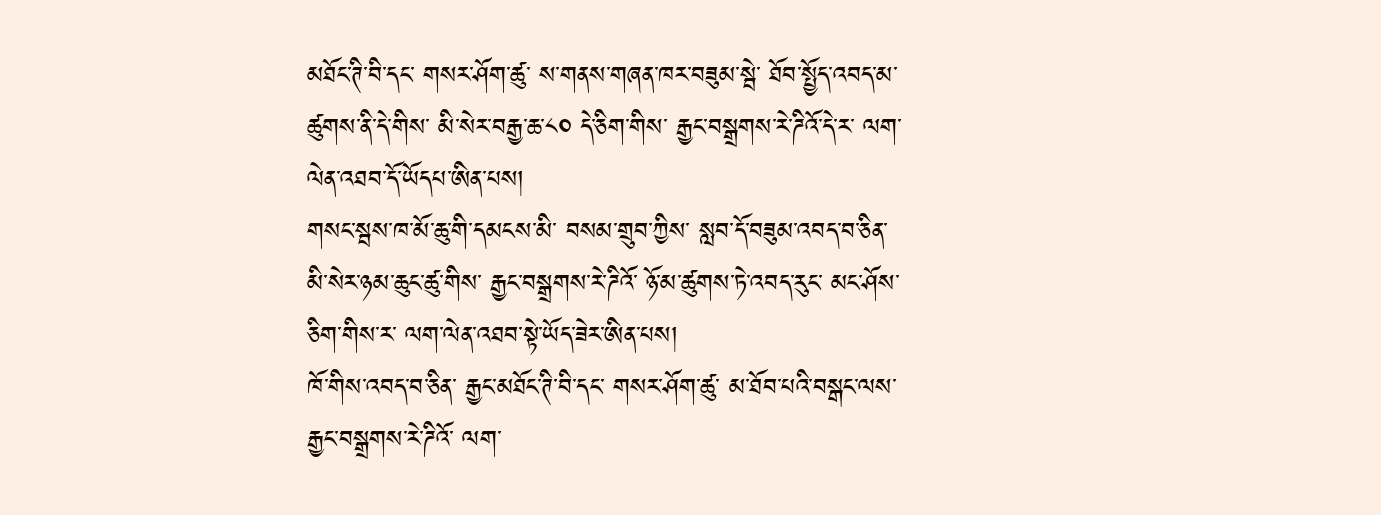མཐོང་ཊི་བི་དང་ གསར་ཤོག་ཚུ་ ས་གནས་གཞན་ཁར་བཟུམ་སྦེ་ ཐོབ་སྤྱོད་འབད་མ་ཚུགས་ནི་དེ་གིས་ མི་སེར་བརྒྱ་ཆ་༨༠ དེ་ཅིག་གིས་ རྒྱང་བསྒྲགས་རེ་ཌིའོ་དེ་ར་ ལག་ལེན་འཐབ་དོ་ཡོདཔ་ཨིན་པས།
གསང་སྦས་ཁ་མོ་ཆུ་གི་དམངས་མི་ བསམ་གྲུབ་ཀྱིས་ སླབ་དོ་བཟུམ་འབད་བ་ཅིན་ མི་སེར་ཉམ་ཆུང་ཚུ་གིས་ རྒྱང་བསྒྲགས་རེ་ཌིའོ་ ཉོ་མ་ཚུགས་ཏེ་འབད་རུང་ མང་ཤོས་ཅིག་གིས་ར་ ལག་ལེན་འཐབ་སྟེ་ཡོད་ཟེར་ཨིན་པས།
ཁོ་གིས་འབད་བ་ཅིན་ རྒྱང་མཐོང་ཊི་བི་དང་ གསར་ཤོག་ཚུ་ མ་ཐོབ་པའི་བསྒང་ལས་ རྒྱང་བསྒྲགས་རེ་ཌིའོ་ ལག་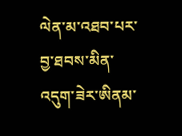ལེན་མ་འཐབ་པར་ བྱ་ཐབས་མིན་འདུག་ཟེར་ཨིནམ་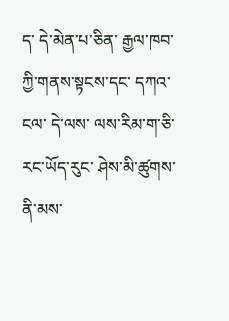ད་ དེ་མེན་པ་ཅིན་ རྒྱལ་ཁབ་ཀྱི་གནས་སྟངས་དང་ དཀའ་ངལ་ དེ་ལས་ ལས་རིམ་ག་ཅི་རང་ཡོད་རུང་ ཤེས་མི་ཚུགས་ནི་མས་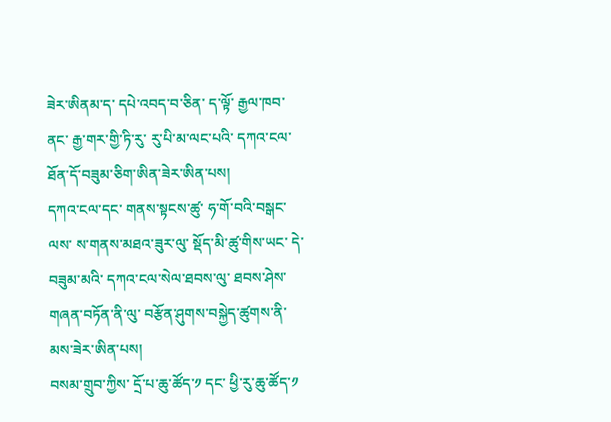ཟེར་ཨིནམ་ད་ དཔེ་འབད་བ་ཅིན་ ད་ལྟོ་ རྒྱལ་ཁབ་ནང་ རྒྱ་གར་གྱི་ཏི་རུ་ རུ་པི་མ་ལང་པའི་ དཀའ་ངལ་ཐོན་དོ་བཟུམ་ཅིག་ཨིན་ཟེར་ཨིན་པས།
དཀའ་ངལ་དང་ གནས་སྟངས་ཚུ་ ཧ་གོ་བའི་བསྒང་ལས་ ས་གནས་མཐའ་ཟུར་ལུ་ སྡོད་མི་ཚུ་གིས་ཡང་ དེ་བཟུམ་མའི་ དཀའ་ངལ་སེལ་ཐབས་ལུ་ ཐབས་ཤེས་གཞན་བཏོན་ནི་ལུ་ བརྩོན་ཤུགས་བསྐྱེད་ཚུགས་ནི་མས་ཟེར་ཨིན་པས།
བསམ་གྲུབ་ཀྱིས་ དྲོ་པ་ཆུ་ཚོད་༡ དང་ ཕྱི་རུ་ཆུ་ཚོད་༡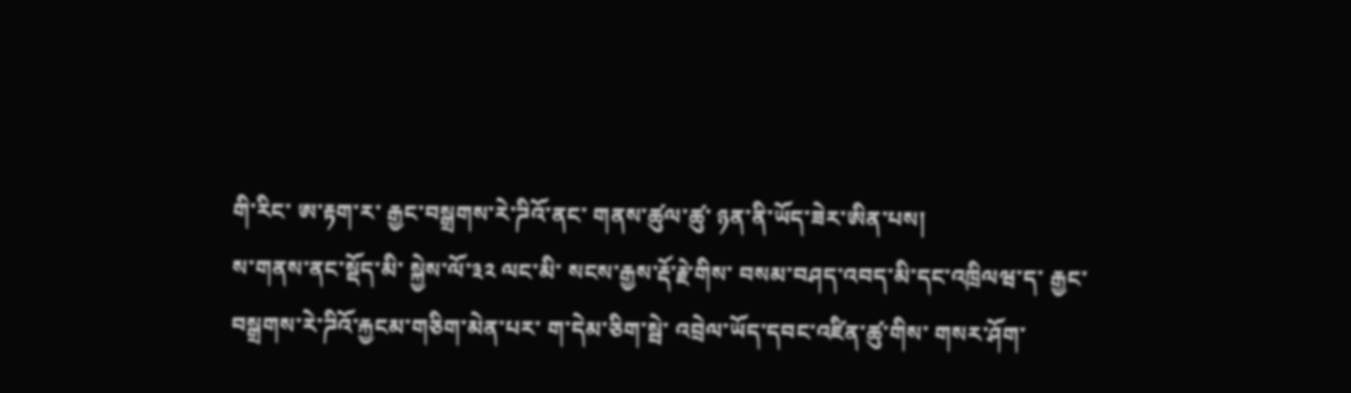གི་རིང་ ཨ་རྟག་ར་ རྒྱང་བསྒྲགས་རེ་ཌིའོ་ནང་ གནས་ཚུལ་ཚུ་ ཉན་ནི་ཡོད་ཟེར་ཨིན་པས།
ས་གནས་ནང་སྡོད་མི་ སྐྱེས་ལོ་༣༢ ལང་མི་ སངས་རྒྱས་རྡོ་རྗེ་གིས་ བསམ་བཤད་འབད་མི་དང་འཁྲིལཝ་ད་ རྒྱང་བསྒྲགས་རེ་ཌིའོ་རྐྱངམ་གཅིག་མེན་པར་ ག་དེམ་ཅིག་སྦེ་ འབྲེལ་ཡོད་དབང་འཛིན་ཚུ་གིས་ གསར་ཤོག་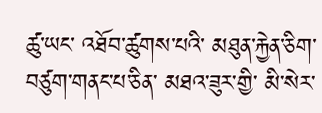ཚུ་ཡང་ འཐོབ་ཚུགས་པའི་ མཐུན་རྐྱེན་ཅིག་ བཙུག་གནང་པ་ཅིན་ མཐའ་ཟུར་གྱི་ མི་སེར་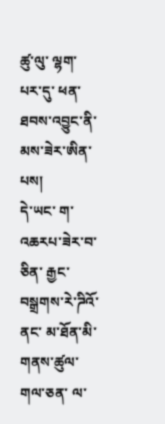ཚུ་ལུ་ ལྷག་པར་དུ་ ཕན་ཐབས་འབྱུང་ནི་མས་ཟེར་ཨིན་པས།
དེ་ཡང་ ག་འཆརཔ་ཟེར་བ་ཅིན་ རྒྱང་བསྒྲགས་རེ་ཌིའོ་ནང་ མ་ཐོན་མི་ གནས་ཚུལ་གལ་ཅན་ ལ་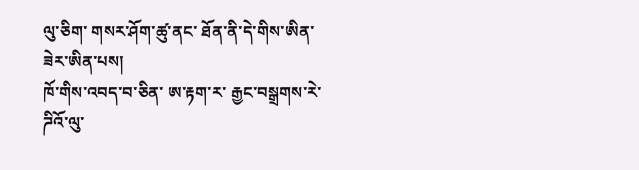ལུ་ཅིག་ གསར་ཤོག་ཚུ་ནང་ ཐོན་ནི་དེ་གིས་ཨིན་ཟེར་ཨིན་པས།
ཁོ་གིས་འབད་བ་ཅིན་ ཨ་རྟག་ར་ རྒྱང་བསྒྲགས་རེ་ཌིའོ་ལུ་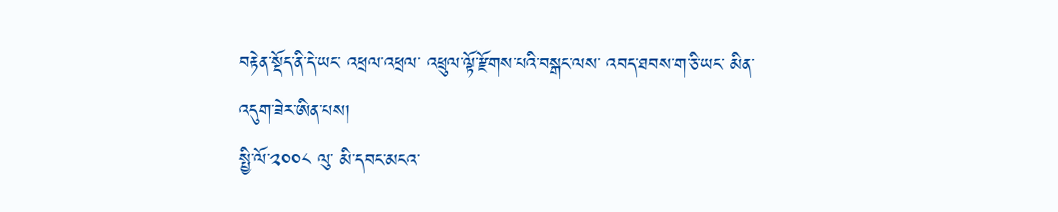བརྟེན་སྡོད་ནི་དེ་ཡང་ འཕྲལ་འཕྲལ་ འཕྲུལ་ལྟོ་རྫོགས་པའི་བསྒང་ལས་ འབད་ཐབས་ག་ཅི་ཡང་ མིན་འདུག་ཟེར་ཨིན་པས།
སྤྱི་ལོ་༢༠༠༨ ལུ་ མི་དབང་མངའ་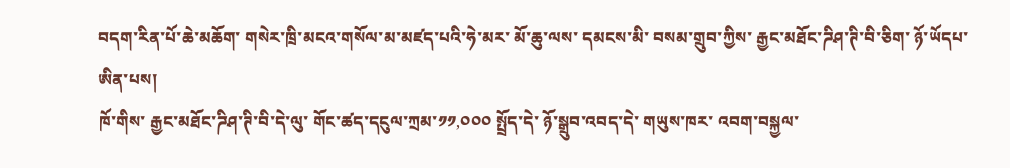བདག་རིན་པོ་ཆེ་མཆོག་ གསེར་ཁྲི་མངའ་གསོལ་མ་མཛད་པའི་ཧེ་མར་ མོ་ཆུ་ལས་ དམངས་མི་ བསམ་གྲུབ་ཀྱིས་ རྒྱང་མཐོང་ཌིཤ་ཊི་བི་ཅིག་ ཉོ་ཡོདཔ་ཨིན་པས།
ཁོ་གིས་ རྒྱང་མཐོང་ཌིཤ་ཊི་བི་དེ་ལུ་ གོང་ཚད་དངུལ་ཀྲམ་༡༡,༠༠༠ སྤྲོད་དེ་ ཉོ་སྒྲུབ་འབད་དེ་ གཡུས་ཁར་ འབག་བསྐྱལ་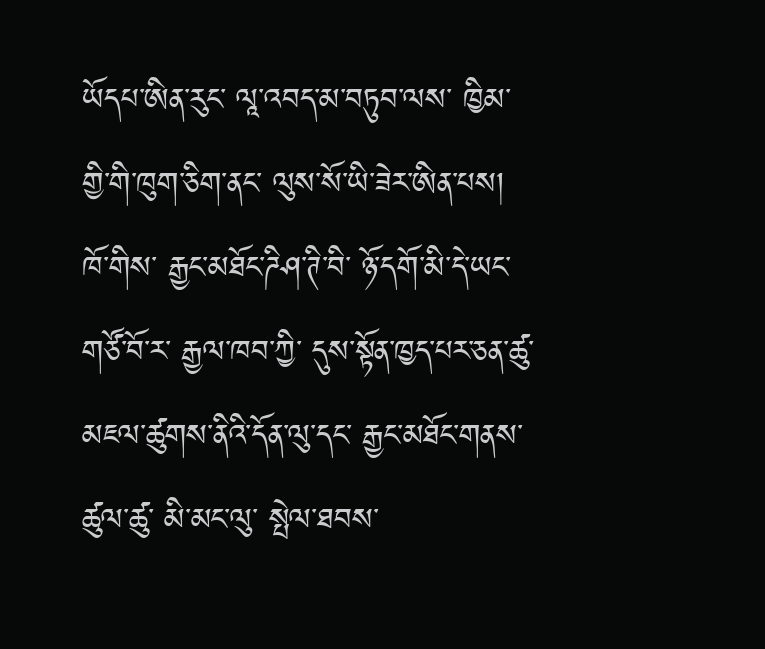ཡོདཔ་ཨིན་རུང་ ལཱ་འབད་མ་བཏུབ་ལས་ ཁྱིམ་གྱི་གི་ཁུག་ཅིག་ནང་ ལུས་སོ་ཡི་ཟེར་ཨིན་པས།
ཁོ་གིས་ རྒྱང་མཐོང་ཌིཤ་ཊི་བི་ ཉོ་དགོ་མི་དེ་ཡང་ གཙོ་བོ་ར་ རྒྱལ་ཁབ་ཀྱི་ དུས་སྟོན་ཁྱད་པར་ཅན་ཚུ་ མཇལ་ཚུགས་ནིའི་དོན་ལུ་དང་ རྒྱང་མཐོང་གནས་ཚུལ་ཚུ་ མི་མང་ལུ་ སྤེལ་ཐབས་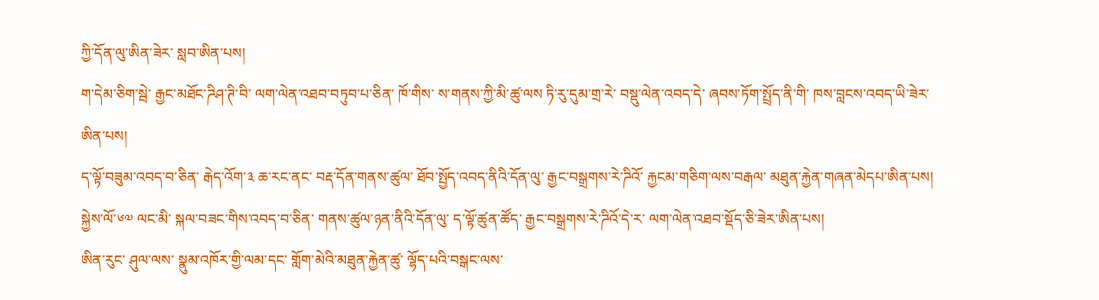ཀྱི་དོན་ལུ་ཨིན་ཟེར་ སླབ་ཨིན་པས།
ག་དེམ་ཅིག་སྦེ་ རྒྱང་མཐོང་ཌིཤ་ཊི་བི་ ལག་ལེན་འཐབ་བཏུབ་པ་ཅིན་ ཁོ་གིས་ ས་གནས་ཀྱི་མི་ཚུ་ལས ཏི་རུ་དུམ་གྲ་རེ་ བསྡུ་ལེན་འབད་དེ་ ཞབས་ཏོག་སྤྲོད་ནི་གི་ ཁས་བླངས་འབད་ཡི་ཟེར་ཨིན་པས།
ད་ལྟོ་བཟུམ་འབད་བ་ཅིན་ རྒེད་འོག་༣ ཆ་རང་ནང་ བརྡ་དོན་གནས་ཚུལ་ ཐོབ་སྤྱོད་འབད་ནིའི་དོན་ལུ་ རྒྱང་བསྒྲགས་རེ་ཌིའོ་ རྐྱངམ་གཅིག་ལས་བརྒལ་ མཐུན་རྐྱེན་གཞན་མེདཔ་ཨིན་པས།
སྐྱེས་ལོ་༦༧ ལང་མི་ སྐལ་བཟང་གིས་འབད་བ་ཅིན་ གནས་ཚུལ་ཉན་ནིའི་དོན་ལུ་ ད་ལྟོ་ཚུན་ཚོད་ རྒྱང་བསྒྲགས་རེ་ཌིའོ་དེ་ར་ ལག་ལེན་འཐབ་སྡོད་ཅི་ཟེར་ཨིན་པས།
ཨིན་རུང་ ཤུལ་ལས་ སྣུམ་འཁོར་གྱི་ལམ་དང་ གློག་མེའི་མཐུན་རྐྱེན་ཚུ་ ལྷོད་པའི་བསྒང་ལས་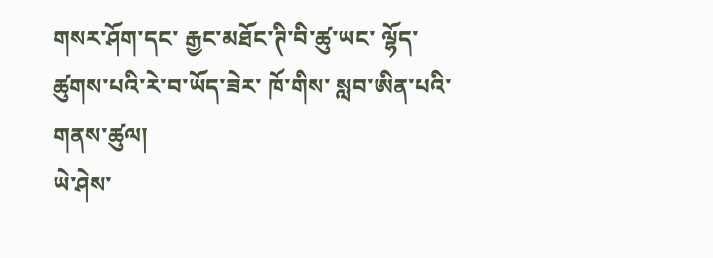གསར་ཤོག་དང་ རྒྱང་མཐོང་ཊི་བི་ཚུ་ཡང་ ལྷོད་ཚུགས་པའི་རེ་བ་ཡོད་ཟེར་ ཁོ་གིས་ སླབ་ཨིན་པའི་གནས་ཚུལ།
ཡེ་ཤེས་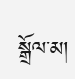སྒྲོལ་མ།